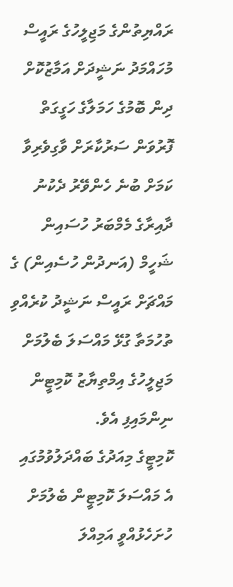ރައްޔިތުންގެ މަޖިލީހުގެ ރައީސް މުހައްމަދު ނަޝީދަށް އަމާޒުކޮށް ދިން ބޮމުގެ ހަމަލާގެ ހަގީގަތް ފޮރުވަން ސަރުކާރަށް ވާގިވެރިވާ ކަމަށް ބުނެ ހެންވޭރު ދެކުނު ދާއިރާގެ މެމްބަރު ހުސައިން ޝަހީމް (އަނދުން ހުސެއިން) ގެ މައްޗަށް ރައީސް ނަޝީދު ކުރެއްވި ތުހުމަތާ ގުޅޭ މައްސަލަ ބެލުމަށް މަޖިލީހުގެ އިމްތިޔާޒު ކޮމިޓީން ނިންމައިފި އެވެ.
ކޮމިޓީގެ މިއަދުގެ ބައްދަލުވުމުގައި އެ މައްސަލަ ކޮމިޓީން ބެލުމަށް ހުށަހެޅުއްވީ އަމިއްލަ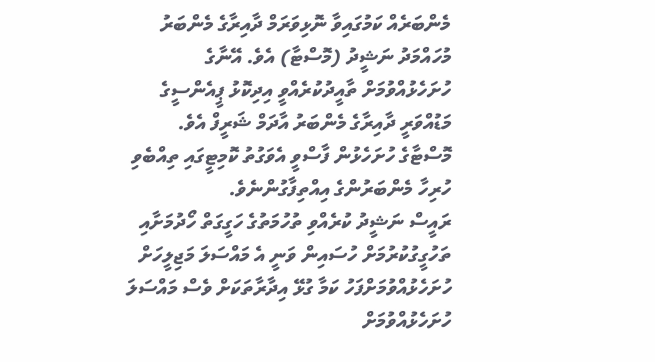މެންބަރެއް ކަމުގައިވާ ނޮޅިވަރަމް ދާއިރާގެ މެންބަރު މުހައްމަދު ނަޝީދު (މޮސްޓާ) އެވެ. އޭނާގެ ހުށަހެޅުއްވުމަށް ތާއީދުކުރެއްވީ އިދިކޮޅު ޕީއެންސީގެ މަޑުއްވަރީ ދާއިރާގެ މެންބަރު އާދަމް ޝަރީފް އެވެ.
މޮސްޓާގެ ހުށަހެޅުން ފާސްވީ އެވަގުތު ކޮމިޓީގައި ތިއްބެވި ހުރިހާ މެންބަރުންގެ އިއްތިފާގުންނެވެ.
ރައީސް ނަޝީދު ކުރެއްވި ތުހުމަތުގެ ހަގީގަތް ހޯދުމަށާއި ތަހުގީގުކުރުމަށް ހުސައިން ވަނީ އެ މައްސަލަ މަޖިލީހަށް ހުށަހެޅުއްވުމަށްފަހު ކަމާ ގުޅޭ އިދާރާތަކަށް ވެސް މައްސަލަ ހުށަހެޅުއްވުމަށް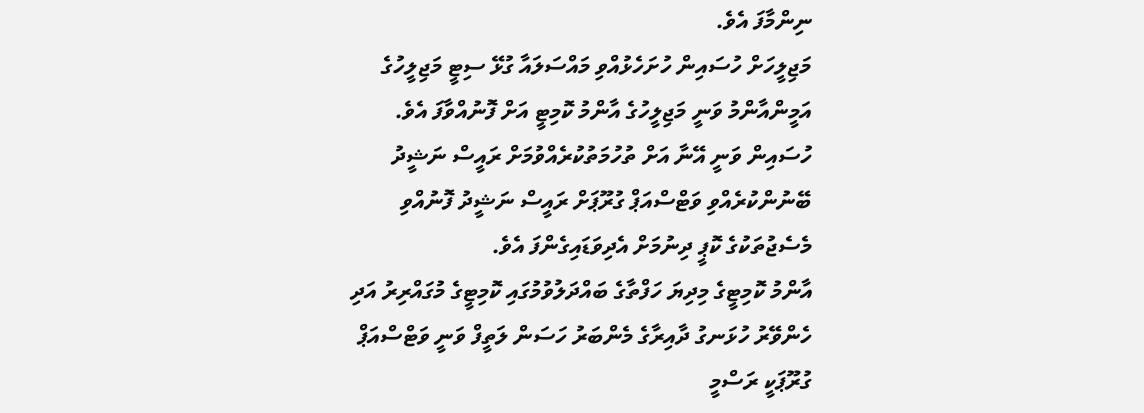ނިންމާފަ އެވެ.
މަޖިލީހަށް ހުސައިން ހުށަހެޅުއްވި މައްސަލައާ ގުޅޭ ސިޓީ މަޖިލީހުގެ އަމީންއާންމު ވަނީ މަޖިލީހުގެ އާންމު ކޮމިޓީ އަށް ފޮނުއްވާފަ އެވެ. ހުސައިން ވަނީ އޭނާ އަށް ތުހުމަތުކުރެއްވުމަށް ރައީސް ނަޝީދު ބޭނުންކުރެއްވި ވަޓްސްއަޕް ގުރޫޕަށް ރައީސް ނަޝީދު ފޮނުއްވި މެސެޖުތަކުގެ ކޮޕީ ދިނުމަށް އެދިވަޑައިގެންފަ އެވެ.
އާންމު ކޮމިޓީގެ މިދިޔަ ހަފްތާގެ ބައްދަލުވުމުގައި ކޮމިޓީގެ މުގައްރިރު އަދި ހެންވޭރު ހުޅަނގު ދާއިރާގެ މެންބަރު ހަސަން ލަތީފް ވަނީ ވަޓްސްއަޕް ގުރޫޕަކީ ރަސްމީ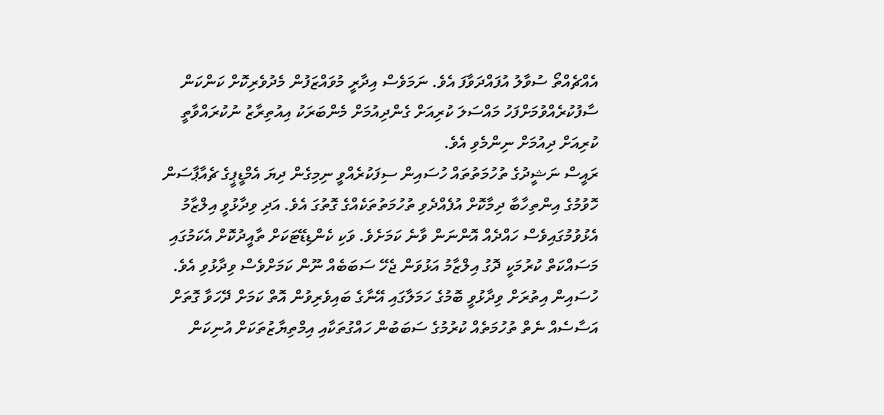އެއްޗެއްތޯ ސުވާލު އުފައްދަވާފަ އެވެ. ނަމަވެސް އިދާރީ މުވައްޒަފުން މެދުވެރިކޮށް ކަންކަން ސާފުކުރެއްވުމަށްފަހު މައްސަލަ ކުރިއަށް ގެންދިއުމަށް މެންބަރަކު އިއުތިރާޒު ނުކުރައްވާތީ ކުރިއަށް ދިއުމަށް ނިންމެވި އެވެ.
ރައީސް ނަޝީދުގެ ތުހުމަތުތައް ހުސައިން ސިފަކުރެއްވީ ނިމިގެން ދިޔަ އެމްޑީޕީގެ ޗެއާޕާސަން ހޮވުމުގެ އިންތިހާބާ ދިމާކޮށް އުފެއްދެވި ތުހުމަތުތަކެއްގެ ގޮތުގަ އެވެ. އަދި ވިދާޅުވީ އިލްޒާމު އެޅުވުމުގައިވެސް ހައްދެއް އޮންނަން ވާނެ ކަމަށެވެ. ވަކި ކެންޑިޑޭޓަކަށް ތާއީދުކޮށް އެކަމުގައި މަސައްކަތް ކުރުމަކީ ދޮގު އިލްޒާމު އަޅުވަން ޖެހޭ ސަބަބެއް ނޫން ކަމަށްވެސް ވިދާޅުވި އެވެ.
ހުސައިން އިތުރަށް ވިދާޅުވީ ބޮމުގެ ހަމަލާގައި އޭނާގެ ބައިވެރިވުން އޮތް ކަމަށް ދޭހަވާ ގޮތަށް އަސާސެއް ނެތް ތުހުމަތެއް ކުރުމުގެ ސަބަބުން ހައްގުތަކާއި އިމްތިޔާޒުތަކަށް އުނިކަން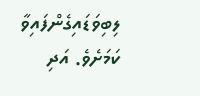ލިބިވަޑައިގެންފައިވާ ކަމަށެވެ. އަދި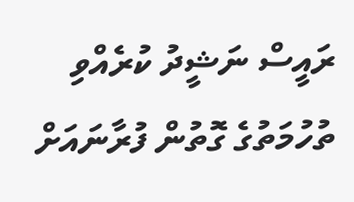ރައީސް ނަޝީދު ކުރެއްވި ތުހުމަތުގެ ގޮތުން ފުރާނައަށް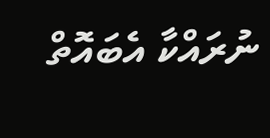ނުރައްކާ އެބައޮތް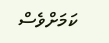ކަމަށްވެސް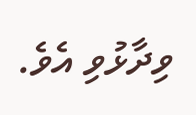ވިދާޅުވި އެވެ.